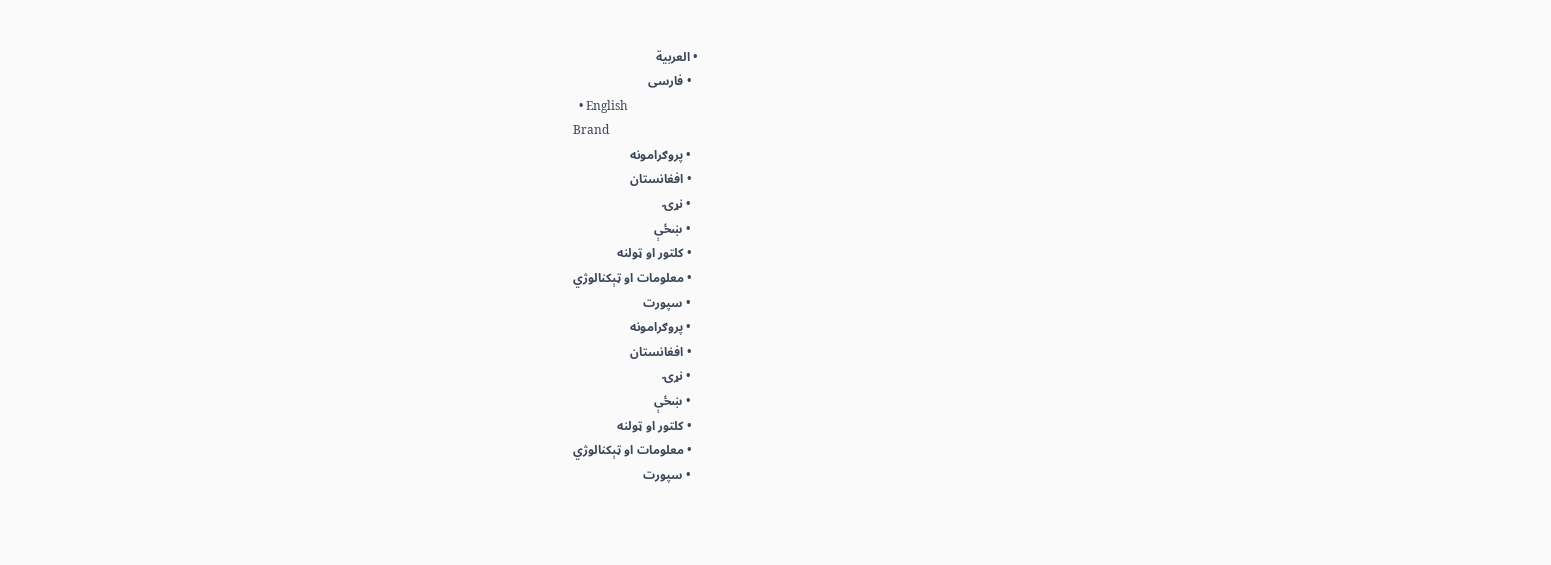• العربية
  • فارسی
  • English
Brand
  • پروګرامونه
  • افغانستان
  • نړۍ
  • ښځې
  • کلتور او ټولنه
  • معلومات او ټېکنالوژي
  • سپورت
  • پروګرامونه
  • افغانستان
  • نړۍ
  • ښځې
  • کلتور او ټولنه
  • معلومات او ټېکنالوژي
  • سپورت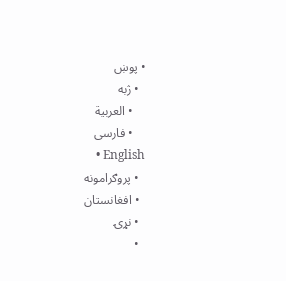• پوښ
  • ژبه
    • العربية
    • فارسی
    • English
  • پروګرامونه
  • افغانستان
  • نړۍ
  •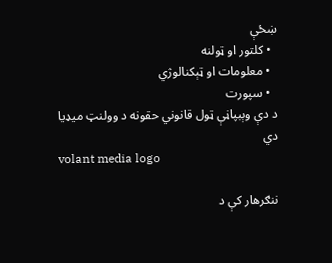ښځې
  • کلتور او ټولنه
  • معلومات او ټېکنالوژي
  • سپورت
د دې وېبپاڼې ټول قانوني حقونه د وولنټ میډیا دي
volant media logo

ننګرهار کې د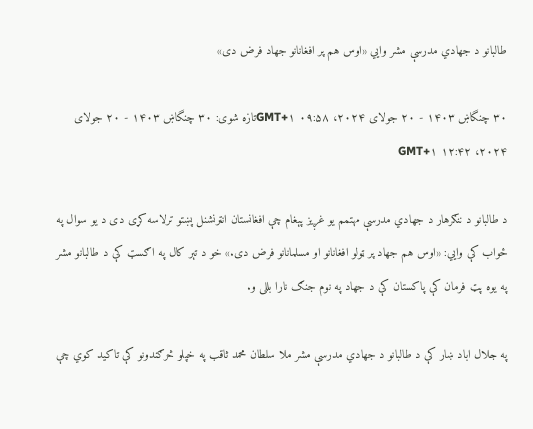طالبانو د جهادي مدرسې مشر وايي «اوس هم پر افغانانو جهاد فرض دی»

۳۰ چنگاښ ۱۴۰۳ - ۲۰ جولای ۲۰۲۴، ۰۹:۵۸ GMT+۱تازه شوی: ۳۰ چنگاښ ۱۴۰۳ - ۲۰ جولای ۲۰۲۴، ۱۲:۴۲ GMT+۱

د طالبانو د ننګرهار د جهادي مدرسې مهتمم یو غږیز پېغام چې افغانستان انټرنشنل پښتو ترلاسه کړی دی د یو سوال په ځواب کې وايي: «اوس هم جهاد پر ټولو افغانانو او مسلمانانو فرض دی.» خو د تېر کال په اګسټ کې د طالبانو مشر په یوه پټ فرمان کې پاکستان کې د جهاد په نوم جنګ نارا بللی و.

په جلال اباد ښار کې د طالبانو د جهادي مدرسې مشر ملا سلطان محمد ثاقب په خپلو څرګندونو کې تاکید کوي چې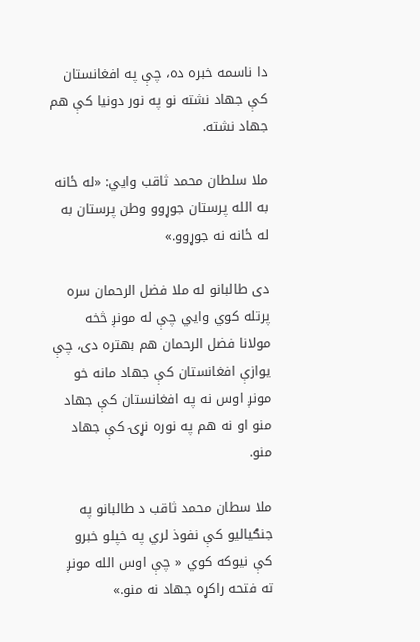دا ناسمه خبره ده، چې په افغانستان کې جهاد نشته نو په نور دونیا کې هم جهاد نشته.

ملا سلطان محمد ثاقب وايي: «له ځانه به الله پرستان جوړوو وطن پرستان به له ځانه نه جوړوو.»

دی طالبانو له ملا فضل الرحمان سره پرتله کوي وايي چې له مونږ څخه مولانا فضل الرحمان هم بهتره دی، چې یوازې افغانستان کې جهاد مانه خو مونږ اوس نه په افغانستان کې جهاد منو او نه هم په نوره نړۍ کې جهاد منو.

ملا سطان محمد ثاقب د طالبانو په جنګیالیو کې نفوذ لري په خپلو خبرو کې نیوکه کوي « چې اوس الله مونږ ته فتحه راکړه جهاد نه منو.»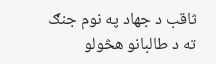ثاقب د جهاد په نوم جنګ ته د طالبانو هڅولو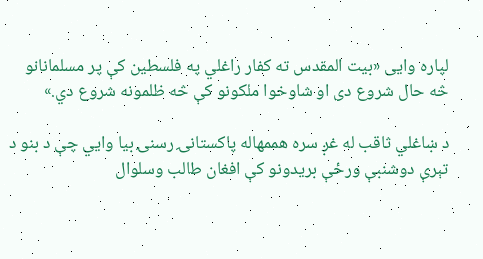لپاره وايی «بیت المقدس ته کفار راغلي په فلسطین کې پر مسلمانانو څه حال شروع دی او شاوخوا ملکونو کې څه ظلمونه شروع دي.»

د ښاغلي ثاقب له غږ سره هممهاله پاکستانۍ رسنۍ بیا وايي چې د بنو د تېرې دوشنبې ورځې بریدونو کې افغان طالب وسلوال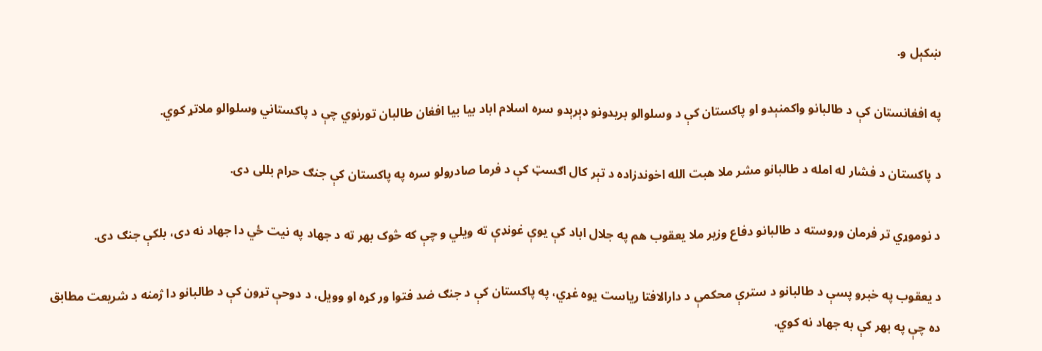ښکېل و.

په افغانستان کې د طالبانو واکمنېدو او پاکستان کې د وسلوالو بریدونو ډېرېدو سره اسلام اباد بیا بیا افغان طالبان تورنوي چې د پاکستاني وسلوالو ملاتړ کوي.

د پاکستان د فشار له امله د طالبانو مشر ملا هبت الله اخوندزاده د تېر کال اګسټ کې د فرما صادرولو سره په پاکستان کې جنګ حرام بللی دی.

د نوموړي تر فرمان وروسته د طالبانو دفاع وزیر ملا یعقوب هم په جلال اباد کې یوې غونډې ته ویلي و چې که څوک بهر ته د جهاد په نیت ځي دا جهاد نه دی، بلکې جنګ دی.

د یعقوب په خبرو پسې د طالبانو د سترې محکمې د دارالافتا ریاست یوه غړي، په پاکستان کې د جنګ ضد فتوا ور کړه او وویل، د دوحې تړون کې د طالبانو دا ژمنه د شریعت مطابق ده چې په بهر کې به جهاد نه کوي.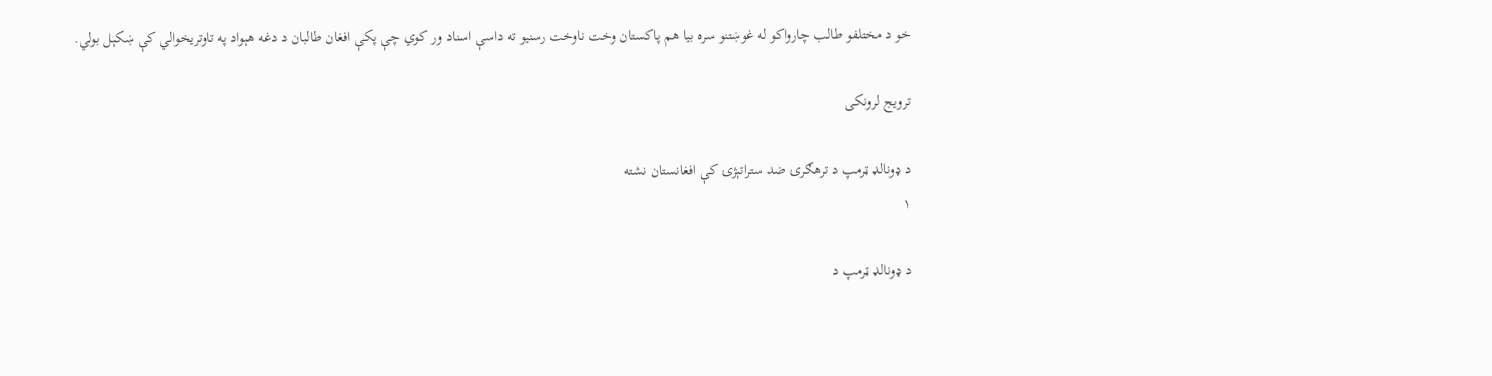خو د مختلفو طالب چارواکو له غوښتنو سره بیا هم پاکستان وخت ناوخت رسنیو ته داسې اسناد ور کوي چې پکې افغان طالبان د دغه هېواد په تاوتریخوالي کې ښکېل بولي.

ترویج لرونکی

د ډونالډ ټرمپ د ترهګرۍ ضد ستراتېژۍ کې افغانستان نشته
۱

د ډونالډ ټرمپ د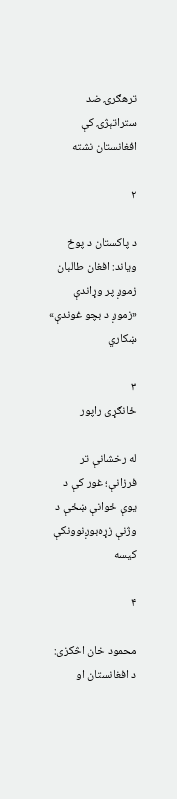ترهګرۍ ضد ستراتېژۍ کې افغانستان نشته

۲

د پاکستان د پوځ ویاند: افغان طالبان زموږ پر وړاندې «زموږ د بچو غوندې» ښکاري

۳
ځانګړی راپور

له رخشانې تر فرزانې؛ غور کې د یوې ځوانې ښځې د وژنې زړه‌بوږنوونکې کیسه

۴

محمود خان اڅکزی: د افغانستان او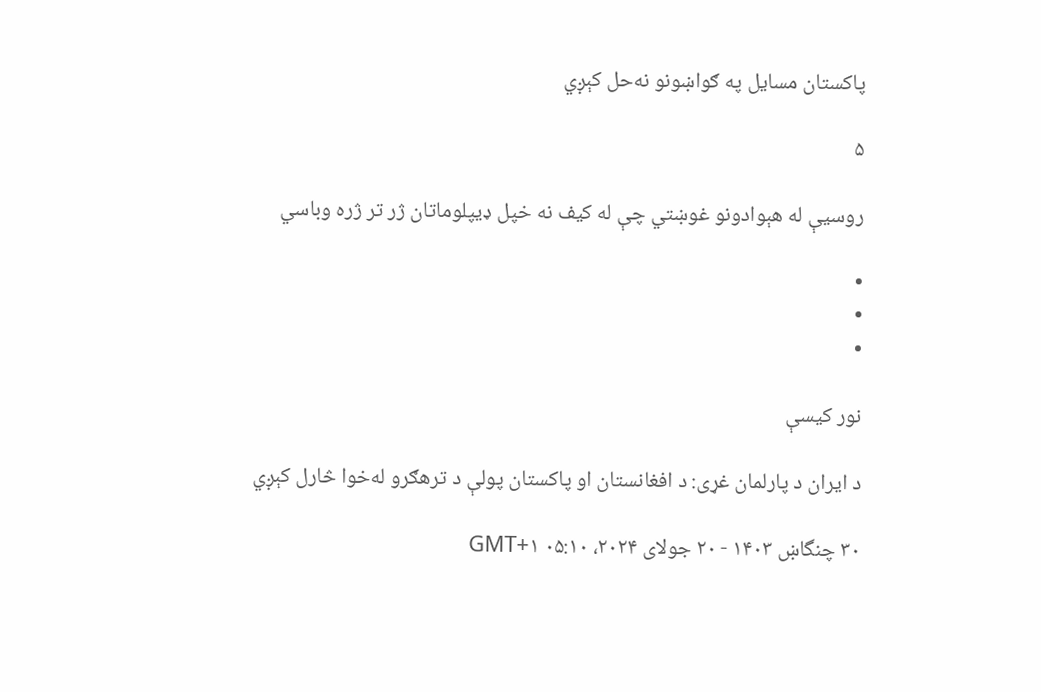پاکستان مسایل په ګواښونو نه‌حل کېږي

۵

روسیې له هېوادونو غوښتي چې له کیف نه خپل ډیپلوماتان ژر تر ژره وباسي

•
•
•

نور کیسې

د ایران د پارلمان غړی: د افغانستان او پاکستان پولې د ترهګرو له‌خوا څارل کېږي

۳۰ چنگاښ ۱۴۰۳ - ۲۰ جولای ۲۰۲۴، ۰۵:۱۰ GMT+۱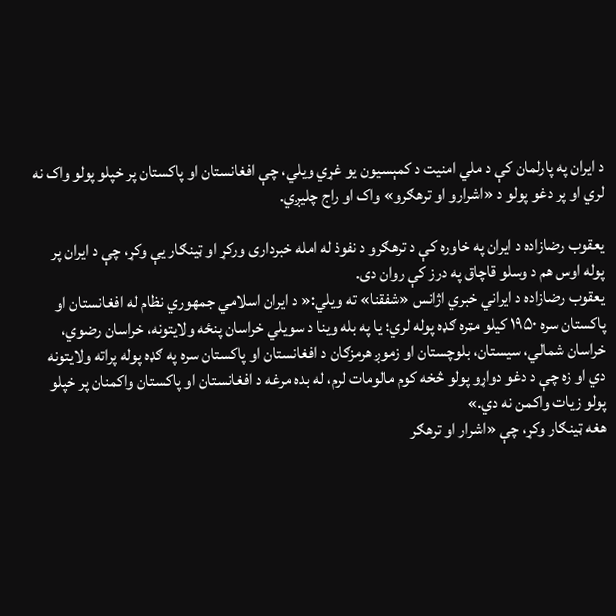د ایران په پارلمان کې د ملي امنیت د کمېسیون یو غړي ویلي، چې افغانستان او پاکستان پر خپلو پولو واک نه لري او پر دغو پولو د «اشرارو او ترهګرو» واک او راج چلیږي.

یعقوب رضازاده د ایران په خاوره کې د ترهګرو د نفوذ له امله خبرداری ورکړ او ټینګار یې وکړ، چې د ایران پر پوله اوس هم د وسلو قاچاق په درز کې روان دی.
یعقوب رضازاده د ایراني خبري اژانس «شفقنا» ته ویلي:« د ایران اسلامي جمهوري نظام له افغانستان او پاکستان سره ۱۹۵۰ کیلو مټره ګډه پوله لري؛ یا په بله وینا د سویلي خراسان پنځه ولایتونه، خراسان رضوي، خراسان شمالي، سیستان، بلوچستان او زموږ هرمزګان د افغانستان او پاکستان سره په ګډه پوله پراته ولایتونه دي او زه چې د دغو دواړو پولو څخه کوم مالومات لرم، له بده مرغه د افغانستان او پاکستان واکمنان پر خپلو پولو زیات واکمن نه دي.»
هغه ټینګار وکړ، چې «اشرار او ترهګر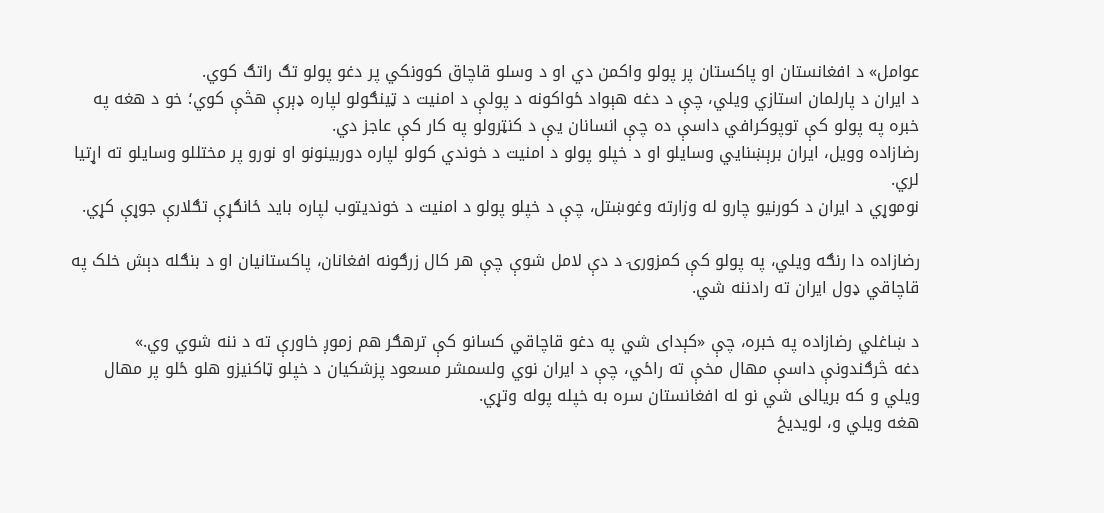عوامل» د افغانستان او پاکستان پر پولو واکمن دي او د وسلو قاچاق کوونکي پر دغو پولو تګ راتګ کوي.
د ایران د پارلمان استازي ویلي، چې د دغه هېواد ځواکونه د پولې د امنیت د ټینګولو لپاره ډېرې هڅې کوي؛ خو د هغه په خبره په پولو کې توپوکرافي داسې ده چې انسانان یې د کنټرولو په کار کې عاجز دي.
رضازاده وویل، ایران برېښنايي وسایلو او د خپلو پولو د امنیت د خوندي کولو لپاره دوربینونو او نورو پر مختللو وسایلو ته اړتیا لري.
نوموړي د ایران د کورنیو چارو له وزارته وغوښتل، چې د خپلو پولو د امنیت د خوندیتوب لپاره باید ځانګړې تګلارې جوړې کړي.

رضازاده دا رنګه ویلي، په پولو کې کمزورۍ د دې لامل شوې چې هر کال زرګونه افغانان، پاکستانیان او د بنګله دېش خلک په قاچاقي ډول ایران ته رادننه شي.

د ښاغلي رضازاده په خبره، چې «کېدای شي په دغو قاچاقي کسانو کې ترهګر هم زموږ خاورې ته د ننه شوي وي.»
دغه څرګندونې داسې مهال مخې ته راځي، چې د ایران نوي ولسمشر مسعود پزشکیان د خپلو ټاکنیزو هلو ځلو پر مهال ویلي و که بریالی شي نو له افغانستان سره به خپله پوله وتړي.
هغه ویلي و، لویدیځ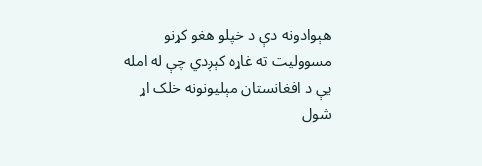هېوادونه دې د خپلو هغو کړنو مسوولیت ته غاړه کېږدي چې له امله یې د افغانستان مېلیونونه خلک اړ شول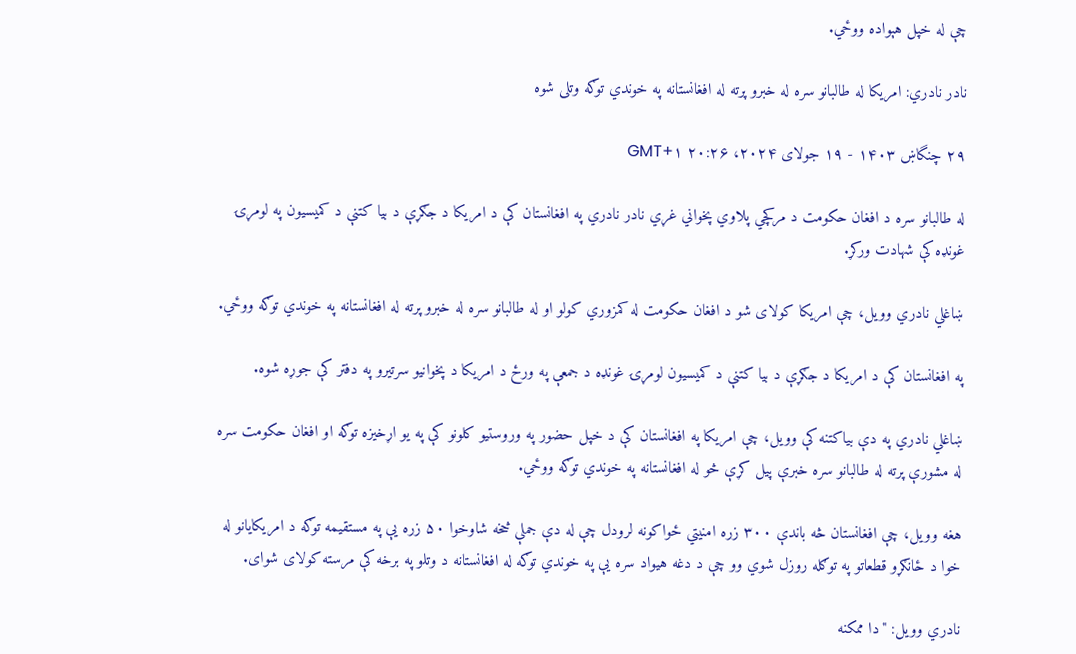چې له خپل هېواده ووځي.

نادر نادري: امریکا له طالبانو سره له خبرو پرته له افغانستانه په خوندي توګه وتلی شوه

۲۹ چنگاښ ۱۴۰۳ - ۱۹ جولای ۲۰۲۴، ۲۰:۲۶ GMT+۱

له طالبانو سره د افغان حکومت د مرکچي پلاوي پخواني غړي نادر نادري په افغانستان کې د امریکا د جګړې د بیا کتنې د کمیسیون په لومړۍ غونډه کې شهادت ورکړ.

ښاغلي نادري وویل، چې امریکا کولای شو د افغان حکومت له کمزوري کولو او له طالبانو سره له خبرو پرته له افغانستانه په خوندي توګه ووځي.

په افغانستان کې د امریکا د جګړې د بیا کتنې د کمیسیون لومړۍ غونډه د جمعې په ورځ د امریکا د پخوانیو سرتیرو په دفتر کې جوړه شوه.

ښاغلي نادري په دې بیاکتنه کې وویل، چې امریکا په افغانستان کې د خپل حضور په وروستیو کلونو کې په یو اړخیزه توګه او افغان حکومت سره له مشورې پرته له طالبانو سره خبرې پیل کړې څو له افغانستانه په خوندي توګه ووځي.

هغه وویل، چې افغانستان څه باندې ۳۰۰ زره امنیتي ځواکونه لرودل چې له دې جملې څخه شاوخوا ۵۰ زره یې په مستقیمه توګه د امریکایانو له خوا د ځانګړو قطعاتو په توګله روزل شوي وو چې د دغه هیواد سره یې په خوندي توګه له افغانستانه د وتلو په برخه کې مرسته کولای شوای.

نادري وویل: "دا ممکنه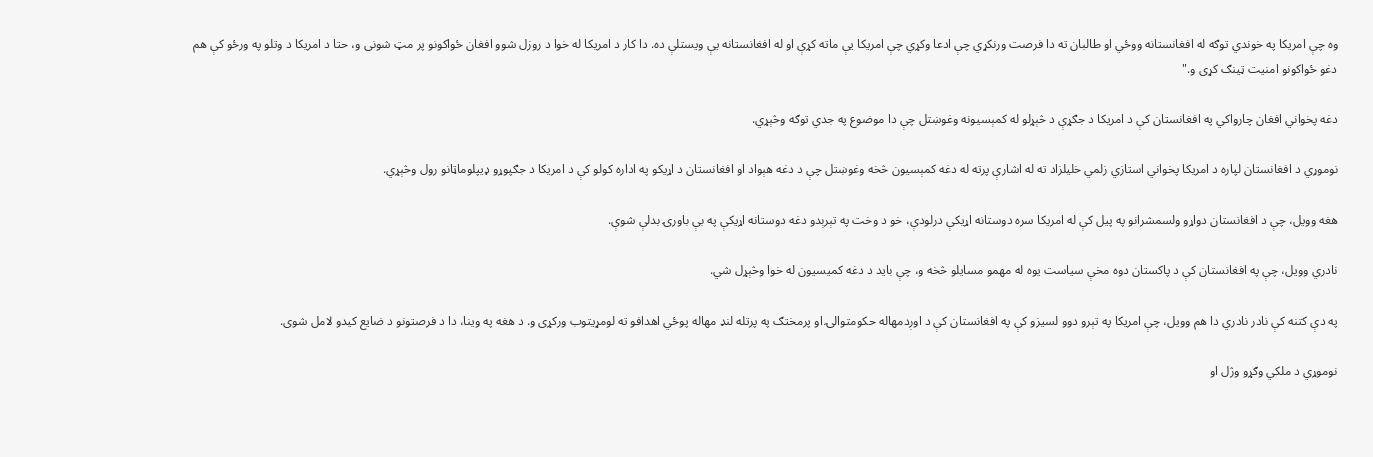وه چې امریکا په خوندي توګه له افغانستانه ووځي او طالبان ته دا فرصت ورنکړي چې ادعا وکړي چې امریکا یې ماته کړې او له افغانستانه یې ویستلې ده. دا کار د امریکا له خوا د روزل شوو افغان ځواکونو پر مټ شونی و، حتا د امریکا د وتلو په ورځو کې هم دغو ځواکونو امنیت ټینګ کړی و."

دغه پخواني افغان چارواکي په افغانستان کې د امریکا د جګړې د څېړلو له کمېسیونه وغوښتل چې دا موضوع په جدي توګه وڅېړي.

نوموړي د افغانستان لپاره د امريکا پخواني استازي زلمي خليلزاد ته له اشارې پرته له دغه کمېسيون څخه وغوښتل چې د دغه هېواد او افغانستان د اړيکو په اداره کولو کې د امريکا د جګپوړو ډيپلوماټانو رول وڅېړي.

هغه وويل، چې د افغانستان دواړو ولسمشرانو په پيل کې له امريکا سره دوستانه اړيکې درلودې، خو د وخت په تېرېدو دغه دوستانه اړيکې په بې باورۍ بدلې شوې.

نادري وویل، چې په افغانستان کې د پاکستان دوه مخې سیاست یوه له مهمو مسایلو څخه و، چې باید د دغه کمیسیون له خوا وڅېړل شي.

په دې کتنه کې نادر نادري دا هم وویل، چې امریکا په تېرو دوو لسیزو کې په افغانستان کې د اوږدمهاله حکومتوالۍ او پرمختګ په پرتله لنډ مهاله پوځي اهدافو ته لومړیتوب ورکړی و. د هغه په وینا، دا د فرصتونو د ضایع کیدو لامل شوی.

نوموړي د ملکي وګړو وژل او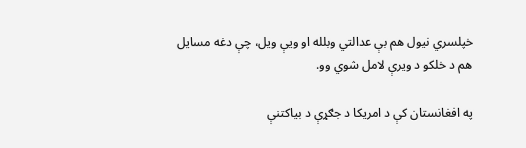خپلسري نيول هم بې عدالتي وبلله او ويې ويل، چې دغه مسايل هم د خلکو د ويرې لامل شوي وو.

په افغانستان کې د امریکا د جګړې د بیاکتنې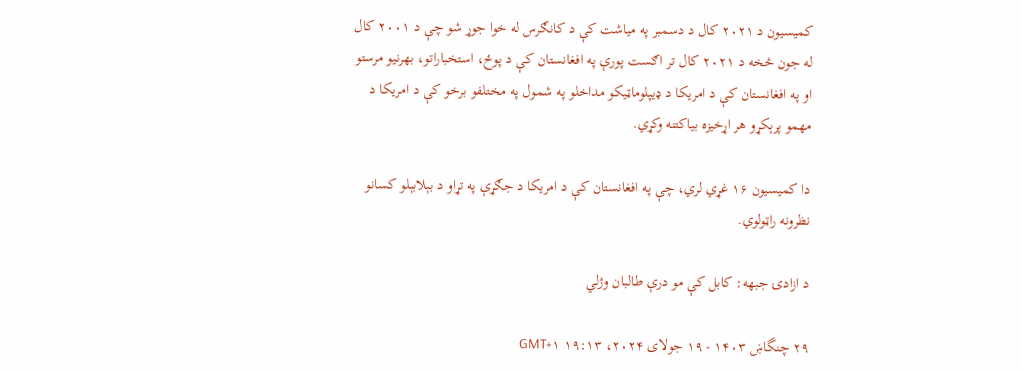کمیسیون د ۲۰۲۱ کال د دسمبر په میاشت کې د کانګرس له خوا جوړ شو چې د ۲۰۰۱ کال له جون څخه د ۲۰۲۱ کال تر اګست پورې په افغانستان کې د پوځ، استخباراتو، بهرنیو مرستو او په افغانستان کې د امریکا د ډیپلوماټیکو مداخلو په شمول په مختلفو برخو کې د امریکا د مهمو پرېکړو هر اړخیزه بیاکتنه وکړي.

دا کمیسیون ۱۶ غړي لري، چې په افغانستان کې د امریکا د جګړې په تړاو د بېلابېلو کسانو نظرونه راټولوي.

د ازادۍ جبهه: کابل کې مو درې طالبان وژلي

۲۹ چنگاښ ۱۴۰۳ - ۱۹ جولای ۲۰۲۴، ۱۹:۱۳ GMT+۱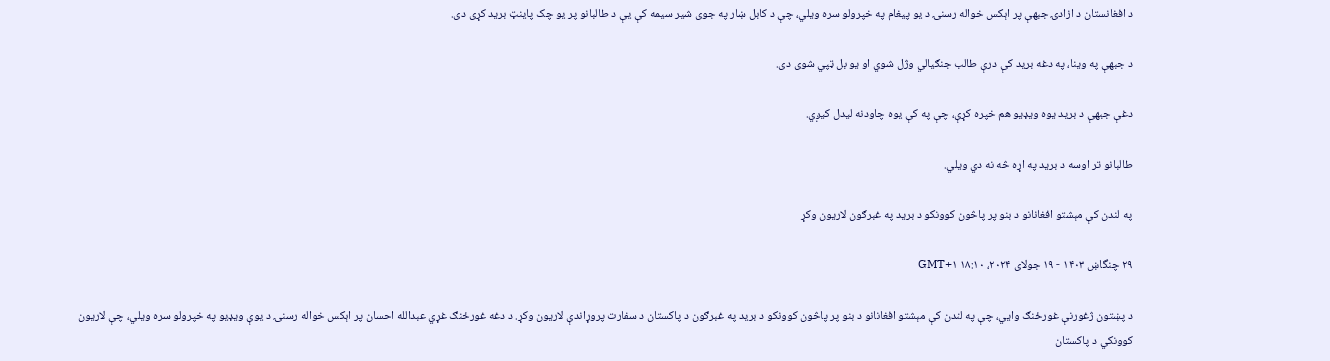د افغانستان د ازادۍ جبهې پر اېکس خواله رسنۍ د یو پیغام په خپرولو سره ویلي، چې د کابل ښار په جوی شیر سیمه کې یې د طالبانو پر یو چک پاینټ برید کړی دی.

د جبهې په وینا، په دغه برید کې درې طالب جنګیالي وژل شوي او یو بل ټپي شوی دی.

دغې جبهې د برید یوه ویډیو هم خپره کړې، چې په کې یوه چاودنه لیدل کیږي.

طالبانو تر اوسه د برید په اړه څه نه دي ویلي.

په لندن کې مېشتو افغانانو د بنو پر پاڅون کوونکو د برید په غبرګون لاریون وکړ

۲۹ چنگاښ ۱۴۰۳ - ۱۹ جولای ۲۰۲۴، ۱۸:۱۰ GMT+۱

د پښتون ژغورنې غورځنګ وایي، چې په لندن کې مېشتو افغانانو د بنو پر پاڅون کوونکو د برید په غبرګون د پاکستان د سفارت پروړاندې لاریون وکړ. د دغه غورځنګ غړي عبدالله احسان پر اېکس خواله رسنۍ د یوې ویډیو په خپرولو سره ویلي، چې لاریون کوونکي د پاکستان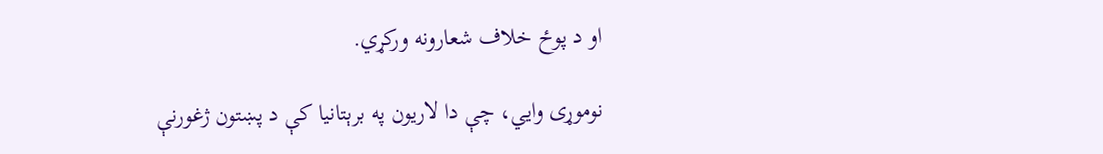او د پوځ خلاف شعارونه ورکړي.

نوموړی وایي، چې دا لاریون په برېتانیا کې د پښتون ژغورنې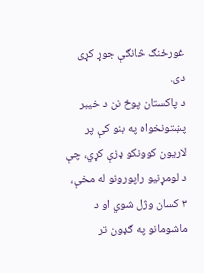غورځنګ څانګې جوړ کړی دی.
د پاکستان پوځ نن د خیبر پښتونخواه په بنو کې پر لاریون کوونکو ډزې کړي، چې د لومړنیو راپورونو له مخې، ۳ کسان وژل شوي او د ماشومانو په ګډون تر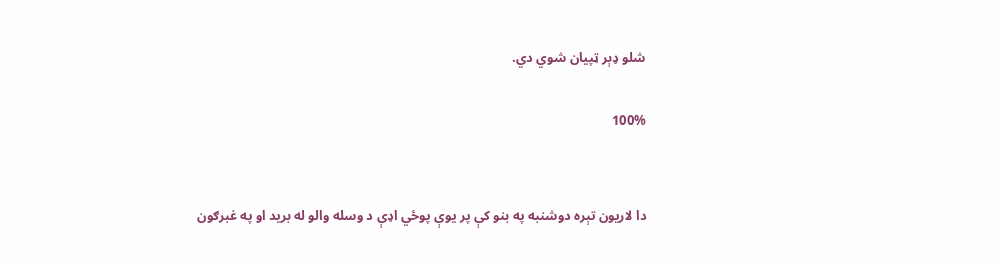شلو ډېر ټپیان شوي دي.

100%


دا لاریون تېره دوشنبه په بنو کې پر یوې پوځي اډې د وسله والو له برید او په غبرګون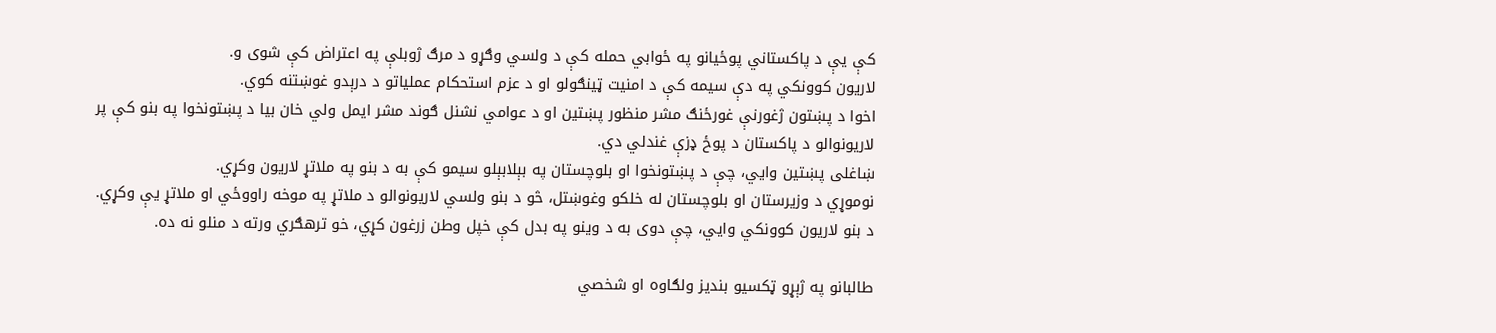کې یې د پاکستاني پوځيانو په ځوابي حمله کې د ولسي وګړو د مرګ ژوبلې په اعتراض کې شوی و.
لاریون کوونکي په دې سیمه کې د امنیت ټینګولو او د عزم استحکام عملیاتو د درېدو غوښتنه کوي.
اخوا د پښتون ژغورنې غورځنګ مشر منظور پښتین او د عوامي نشنل ګوند مشر ایمل ولي خان بیا د پښتونخوا په بنو کې پر لاریونوالو د پاکستان د پوځ ډزې غندلي دي.
ښاغلی پښتین وایي، چې د پښتونخوا او بلوچستان په بېلابېلو سیمو کې به د بنو په ملاتړ لاریون وکړي.
نوموړي د وزیرستان او بلوچستان له خلکو وغوښتل، څو د بنو ولسي لاریونوالو د ملاتړ په موخه راووځي او ملاتړ یې وکړي.
د بنو لاریون کوونکي وایي، چې دوی به د وينو په بدل کې خپل وطن زرغون کړي، خو ترهګري ورته د منلو نه ده.

طالبانو په ژېړو ټکسیو بندیز ولګاوه او شخصي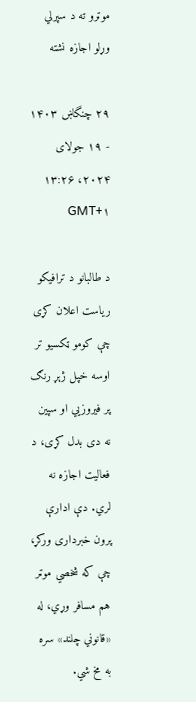موټرو ته د سپرلي وړلو اجازه نشته

۲۹ چنگاښ ۱۴۰۳ - ۱۹ جولای ۲۰۲۴، ۱۳:۲۶ GMT+۱

د طالبانو د ترافیکو ریاست اعلان کړی چې کومو ټکسیو تر اوسه خپل ژېړ رنګ پر فیروزيي او سپین نه دی بدل کړی، د فعالیت اجازه نه لري. دې ادارې پرون خبرداری ورکړ، چې که شخصي موټر هم مسافر وړي، له «قانوني چلند» سره به مخ شي.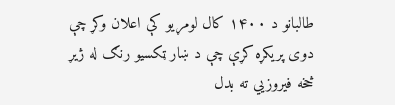طالبانو د ۱۴۰۰ کال لومړیو کې اعلان وکړ چې دوی پریکړه کړې چې د ښار ټکسیو رنګ له ژیړ څخه فیروزيي ته بدل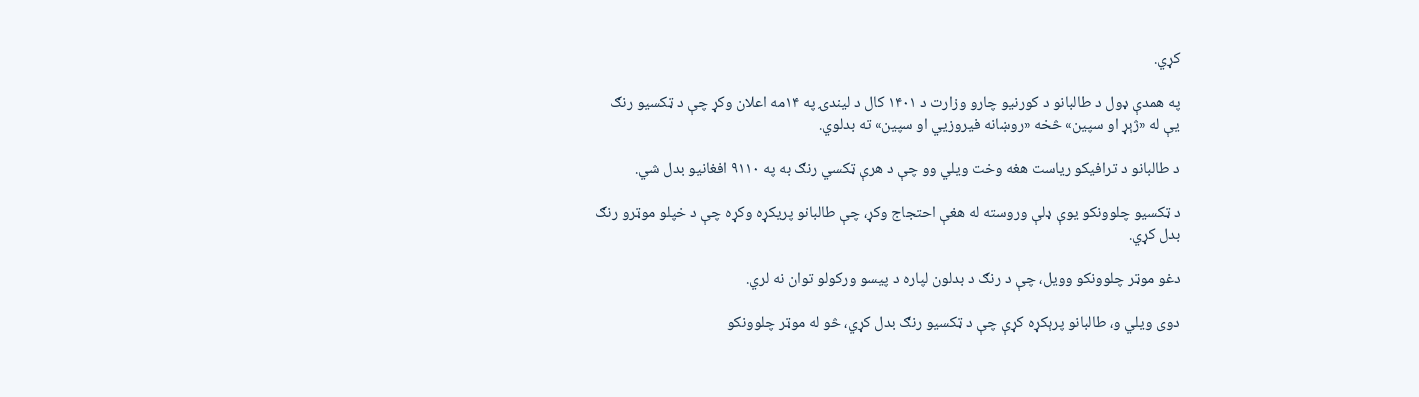کړي.

په همدې ډول د طالبانو د کورنیو چارو وزارت د ۱۴۰۱ کال د لیندۍ په ۱۴مه اعلان وکړ چې د ټکسيو رنګ یې له «ژېړ او سپین» څخه «روښانه فیروزيي او سپین» ته بدلوي.

د طالبانو د ترافيکو رياست هغه وخت ويلي وو چې د هرې ټکسي رنګ به په ۹۱۱۰ افغانيو بدل شي.

د ټکسيو چلوونکو یوې ډلې وروسته له هغې احتجاج وکړ، چې طالبانو پریکړه وکړه چې د خپلو موټرو رنګ بدل کړي.

دغو موټر چلوونکو وويل، چې د رنګ د بدلون لپاره د پيسو ورکولو توان نه لري.

دوی ویلي و، طالبانو پرېکړه کړې چې د ټکسيو رنګ بدل کړي، څو له موټر چلوونکو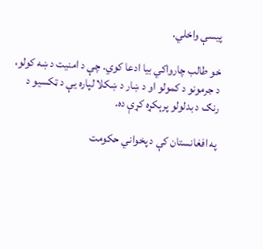پيسې واخلي.

خو طالب چارواکي بیا ادعا کوي. چې د امنیت د ښه کولو، د جرمونو د کمولو او د ښار د ښکلا لپاره یې د ټکسيو د رنګ د بدلولو پرېکړه کړې ده.

په افغانستان کې د پخواني حکومت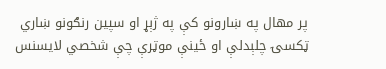پر مهال په ښارونو کې په ژېړ او سپین رنګونو ښاري ټکسۍ چلېدلې او ځینې موټرې چې شخصي لایسنس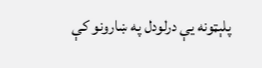پلېټونه یې درلودل په ښارونو کې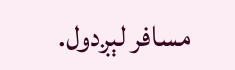مسافر لېږدول.